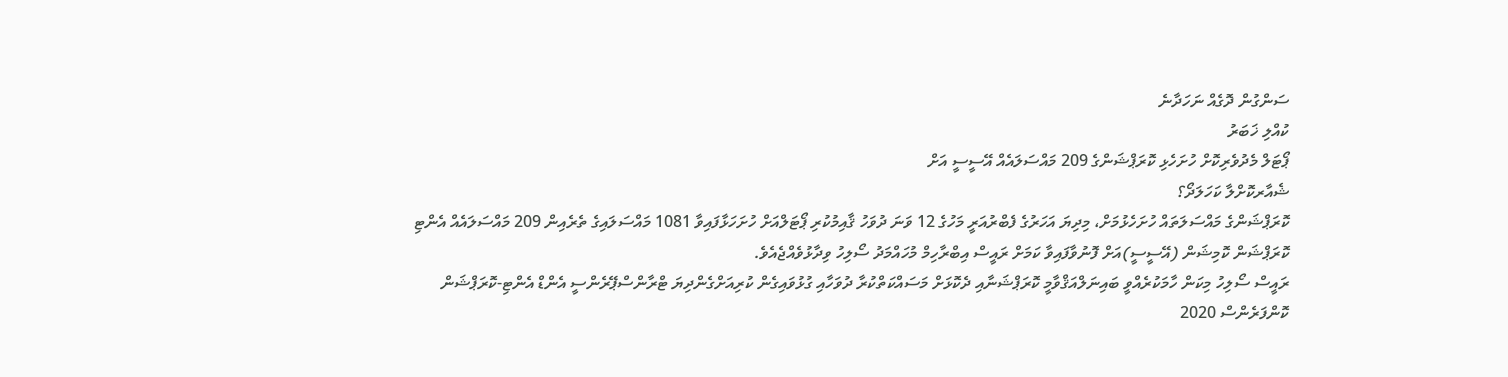ސަންގުން ދޮގެއް ނަހަދާނެ
ކުއްލި ޚަބަރު
ޕޯޓަލް މެދުވެރިކޮށް ހުށަހެޅި ކޮރަޕްޝަންގެ 209 މައްސަލައެއް އޭސީސީ އަށް
ޝެއާރކޮށްލާ ކަހަލަދޯ؟
ކޮރަޕްޝަންގެ މައްސަލަތައް ހުށަހެޅުމަށް، މިދިޔަ އަހަރުގެ ފެބްރުއަރީ މަހުގެ 12 ވަނަ ދުވަހު ޤާއިމުކުރި ޕޯޓަލްއަށް ހުށަހަޅާފައިވާ 1081 މައްސަލައިގެ ތެރެއިން 209 މައްސަލައެއް އެންޓި ކޮރަޕްޝަން ކޮމިޝަން (އޭސީސީ)އަށް ފޮނުވާފައިވާ ކަމަށް ރައީސް އިބްރާހިމް މުހައްމަދު ސޯލިހު ވިދާޅުވެއްޖެއެވެ.
ރައީސް ސޯލިހު މިކަން ހާމަކުރެއްވީ ބައިނަލްއަޤްވާމީ ކޮރަޕްޝަނާއި ދެކޮޅަށް މަސައްކަތްކުރާ ދުވަހާއި ގުޅުވައިގެން ކުރިއަށްގެންދިޔަ ޓްރާންސްޕޭރެންސީ އެންޑް އެންޓި-ކޮރަޕްޝަން ކޮންފަރެންސް 2020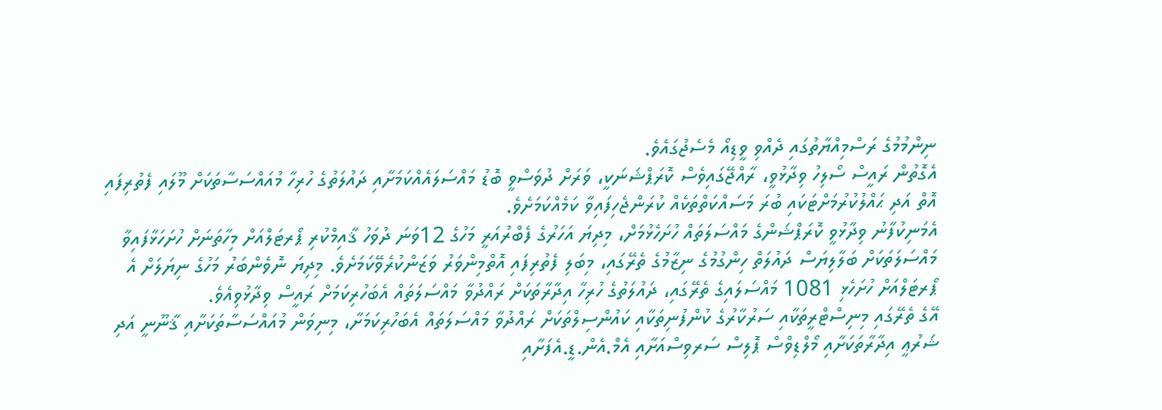ނިންމުމުގެ ރަސްމިއްޔާތުގައި ދެއްވި ވީޑިއޯ މެސެޖުގައެވެ.
އެގޮތުން ރައީސް ސޯލިހު ވިދާޅުވީ، ރާއްޖޭގައިވެސް ކޮރަޕްޝަނަކީ، ވަރަށް ދުވަސްވީ ބޮޑު މައްސަލައެއްކަމަށާއި ދައުލަތުގެ ހުރިހާ މުއައްސަސާތަކަށް މޫލައި ފެތުރިފައި އޮތް އަދި ޙައްލުކުރުމަށްޓަކައި ބުރަ މަސައްކަތްތަކެއް ކުރަންޖެހިފައިވާ ކަމެއްކަމަށެވެ.
އެމަނިކުފާނު ވިދާޅުވީ ކޮރަޕްޝަންގެ މައްސަލަތައް ހުށަހެޅުމަށް، މިދިޔަ އަހަރުގެ ފެބްރުއަރީ މަހުގެ 12ވަނަ ދުވަހު ޤާއިމްކުރި ޕޯރޓަލްއަށް މިހާތަނަށް ހުށަހަޅާފައިވާ މައްސަލަތަކަށް ބަލާލިޔަސް ދައުލަތް ހިންގުމުގެ ނިޒާމުގެ ތެރޭގައި، މިބަލި ފެތުރިފައި އޮތްމިންވަރު ވަޒަންކުރެވޭކަމަށެވެ. މިދިޔަ ނޮވެންބަރު މަހުގެ ނިޔަލަށް އެ ޕޯރޓަލްއަށް ހުށަހެޅި 1081 މައްސަލައިގެ ތެރޭގައި، ދައުލަތުގެ ހުރިހާ އިދާރާތަކަށް ރައްދުވާ މައްސަލަތައް އެބަހުރިކަމަށް ރައީސް ވިދާޅުވިއެވެ.
އޭގެ ތެރޭގައި މިނިސްޓްރީތަކާއި ސަރުކާރުގެ ކުންފުނިތަކާއި ކައުންސިލްތަކަށް ރައްދުވާ މައްސަލަތައް އެބަހުރިކަމަށާ، މިނިވަން މުއައްސަސާތަކަށާއި ޤާނޫނީ އަދި ޝަރުޢީ އިދާރާތަކަށާއި މޯލްޑިވްސް ޕޮލިސް ސަރވިސްއަށާއި އެމް.އެން.ޑީ.އެފަށާއި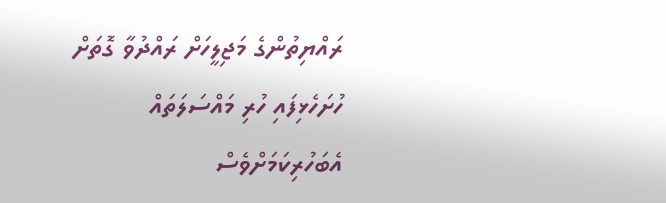ރައްޔިތުންގެ މަޖިލީހަށް ރައްދުވާ ގޮތަށް ހުށަހެޅިފައި ހުރި މައްސަލަތައް އެބަހުރިކަމަށްވެސް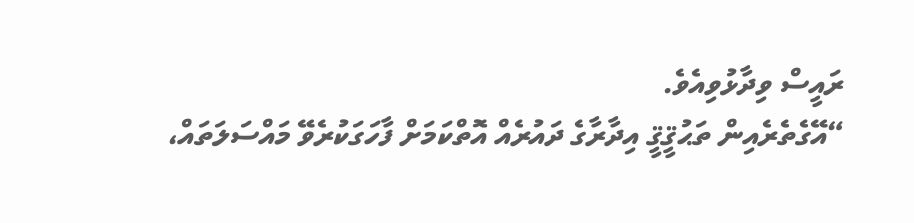ރައީސް ވިދާޅުވިއެވެ.
“އޭގެތެރެއިން ތަޙުޤީޤީ އިދާރާގެ ދައުރެއް އޮތްކަމަށް ފާހަގަކުރެވޭ މައްސަލަތައް،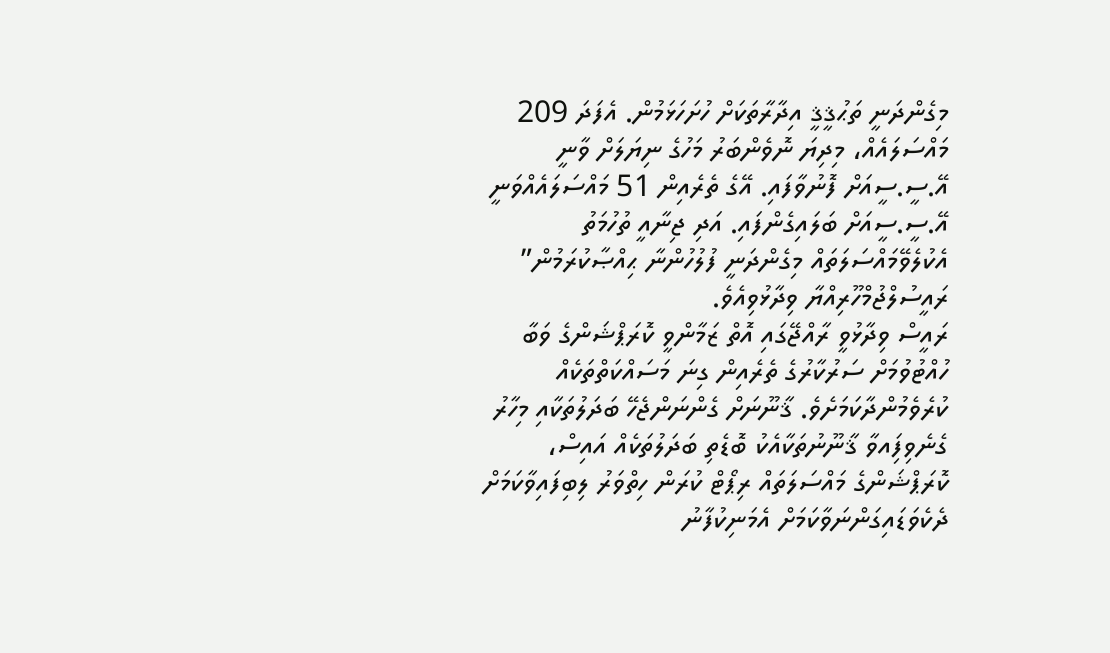މިގެންދަނީ ތަޙުޤީޤީ އިދާރާތަކަށް ހުށަހަޅަމުން. އެފަދަ 209 މައްސަލައެއް، މިދިޔަ ނޮވެންބަރު މަހުގެ ނިޔަލަށް ވާނީ އޭ.ސީ.ސީއަށް ފޮނުވާފައި. އޭގެ ތެރެއިން 51 މައްސަލައެއްވަނީ އޭ.ސީ.ސީއަށް ބަލައިގެންފައި. އަދި ޖިނާއީ ތުހުމަތު އެކުލެވޭމައްސަލަތައް މިގެންދަނީ ފުލުހުންނާ ޙިއްޞާކުރަމުން” ރައީސުލްޖުމްހޫރިއްޔާ ވިދާޅުވިއެވެ.
ރައީސް ވިދާޅުވީ ރާއްޖޭގައި އޮތް ޒަމާންވީ ކޮރަޕްޝަންގެ ވަބާ ހުއްޓުވުމަށް ސަރުކާރުގެ ތެރެއިން ގިނަ މަސައްކަތްތަކެއް ކުރެވެމުންދާކަމަށެވެ. ޤާނޫނަށް ގެންނަންޖެހޭ ބަދަލުތަކާއި މިހާރު ގެނެވިފަިއވާ ޤާނޫނުތަކާއެކު ބޮޑެތި ބަދަލުތަކެއް އައިސް، ކޮރަޕްޝަންގެ މައްސަލަތައް ރިޕޯޓް ކުރަން ހިތްވަރު ލިބިފައިވާކަމަށް ދެކެވަޑައިގަންނަވާކަމަށް އެމަނިކުފާނު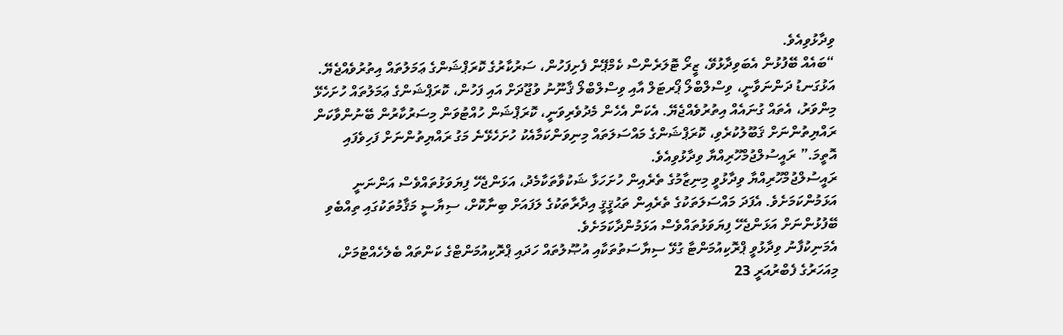ވިދާޅުވިއެވެ.
“ބައެއް ބޭފުޅުން އެބަވިދާޅުވޭ، ޒީރޯ ޓޮލަރެންސް ކެމްޕޭން ފެށިފަހުން، ސަރުކާރުގެ ކޮރަޕްޝަންގެ ޢަމަލުތައް އިތުރުވެއްޖެޔޭ. އަޅުގަނޑު ދަންނަވާނީ، ވިސްލްބްލޯ ޕޯރޓަލް އާއި ވިސްލްބްލޯ ޤާނޫނު ވުޖޫދަށް އައި ފަހުން، ކޮރަޕްޝަންގެ ޢަމަލުތައް ހުށަހެޅޭ މިންވަރު، އެތައް ގުނައެއް އިތުރުވެއްޖެޔޭ. އެކަން އެހެން މެދުވެރިވަނީ، ކޮރަޕްޝަން ހުއްޓުވަން މިސަރުކާރުން ބޭނުންވާކަން ރައްޔިތުންނަށް ޤަބޫލުކުރެވި، ކޮރަޕްޝަންގެ މައްސަލަތައް މިނިވަންކަމާއެކު ހުށަހެޅޭނެ މަގު ރައްޔިތުންނަށް ފަހިވެފައި އޮތީމަ.” ރައީސުލްޖުމްހޫރިއްޔާ ވިދާޅުވިއެވެ.
ރައީސުލްޖުމްހޫރިއްޔާ ވިދާޅުވީ މިނިޒާމުގެ ތެރެއިން ހުށަހަޅާ ޝަކުވާތަކާމެދު، އަޅަންޖެހޭ ފިޔަވަޅުތައްވެސް އަންނަނީ އަޅަމުންކަމަށެވެ. އެފަދަ މައްސަލަތަކުގެ ތެރެއިން ތަޙުޤީޤީ އިދާރާތަކުގެ ލަފައަށް ބިނާކޮށް، ސިޔާސީ މަޤާމުތަކުގައި ތިއްބެވި ބޭފުޅުންނަށް އަޅަންޖެހޭ ފިޔަވަޅުތައްވެސް އަޅަމުންދާކަމަށެވެ.
އެމަނިކުފާނު ވިދާޅުވީ ޕްރޮކިއުމަންޓާ ގުޅޭ ސިޔާސަތުތަކާއި އުޞޫލުތައް ހަދައި ޕްރޮކިއުމަންޓްގެ ކަންތައް ބެލެހެއްޓުމަށް، މިއަހަރުގެ ފެބްރުއަރީ 23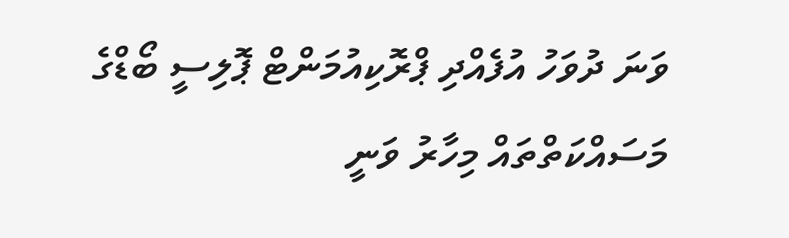ވަނަ ދުވަހު އުފެއްދި ޕްރޮކިއުމަންޓް ޕޮލިސީ ބޯޑްގެ މަސައްކަތްތައް މިހާރު ވަނީ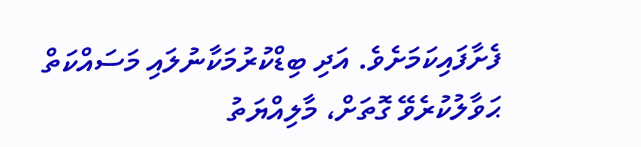ފެށާފައިކަމަށެވެ. އަދި ބިޑްކުރުމަކާނުލައި މަސައްކަތް ޙަވާލުކުރެވޭ ގޮތަށް، މާލިއްޔަތު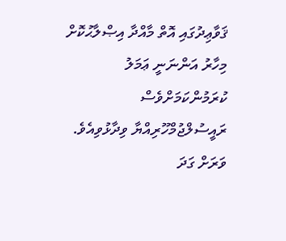ޤަވާޢިދުގައި އޮތް މާއްދާ އިޞްލާޙުކޮށް މިހާރު އަންނަނީ ޢަމަލު ކުރަމުންކަމަށްވެސް ރައީސުލްޖުމްހޫރިއްޔާ ވިދާޅުވިއެވެ.
ވަރަށް ގަދަ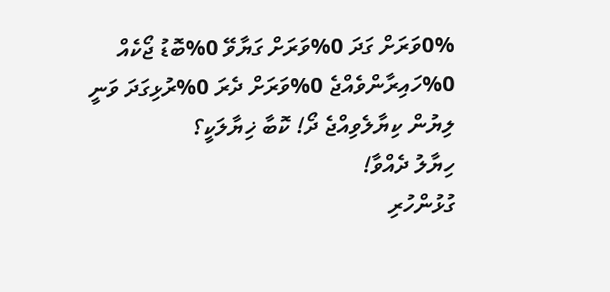0%ވަރަށް ގަދަ 0%ވަރަށް ގަޔާވޭ 0%ބޮޑު ޖޯކެއް 0%ހައިރާންވެއްޖެ 0%ވަރަށް ދެރަ 0%ރުޅިގަދަ ވަނީ
ލިޔުން ކިޔާލެވިއްޖެ ދޯ! ކޮބާ ޚިޔާލަކީ؟
ހިޔާލު ދެއްވާ!
ގުޅުންހުރި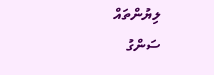ލިޔުންތައް
ސަންގު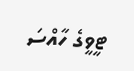ޓީވީގެ ހާއްސަ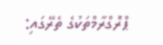ޕްރޮގްރާމްތަކުގެ ތެރޭގައި: